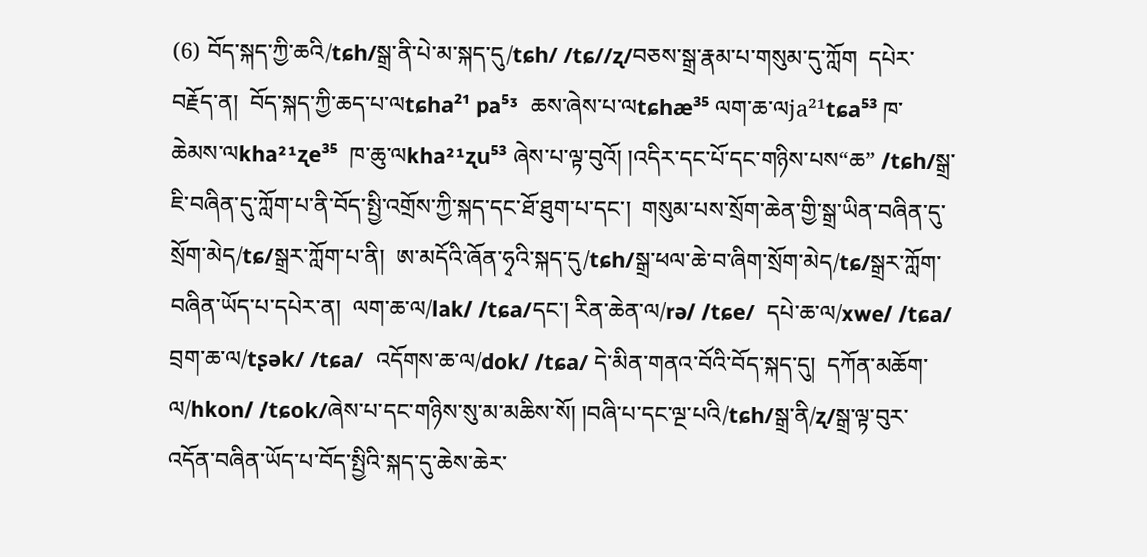(6) བོད་སྐད་ཀྱི་ཆའི/tɕh/སྒྲ་ནི་པེ་མ་སྐད་དུ/tɕh/ /tɕ//ʐ/བཅས་སྒྲ་རྣམ་པ་གསུམ་དུ་ཀློག  དཔེར་བརྗོད་ན།  བོད་སྐད་ཀྱི་ཆད་པ་ལtɕha²¹ pa⁵³  ཆས་ཞེས་པ་ལtɕhæ³⁵ ལག་ཆ་ལja²¹tɕa⁵³ ཁ་ཆེམས་ལkha²¹ʐe³⁵  ཁ་ཆུ་ལkha²¹ʐu⁵³ ཞེས་པ་ལྟ་བུའོ། །འདིར་དང་པོ་དང་གཉིས་པས“ཆ” /tɕh/སྒྲ་ཇི་བཞིན་དུ་ཀློག་པ་ནི་བོད་སྤྱི་འགྲོས་ཀྱི་སྐད་དང་ཐོ་ཐུག་པ་དང་།  གསུམ་པས་སྲོག་ཆེན་གྱི་སྒྲ་ཡིན་བཞིན་དུ་སྲོག་མེད/tɕ/སྒྲར་ཀློག་པ་ནི།  ཨ་མདོའི་ཞོན་ཧྭའི་སྐད་དུ/tɕh/སྒྲ་ཕལ་ཆེ་བ་ཞིག་སྲོག་མེད/tɕ/སྒྲར་ཀློག་བཞིན་ཡོད་པ་དཔེར་ན།  ལག་ཆ་ལ/lak/ /tɕa/དང་། རིན་ཆེན་ལ/rə/ /tɕe/  དཔེ་ཆ་ལ/xwe/ /tɕa/   བྲག་ཆ་ལ/tʂək/ /tɕa/  འདོགས་ཆ་ལ/dok/ /tɕa/ དེ་མིན་གནའ་བོའི་བོད་སྐད་དུ།  དཀོན་མཆོག་ལ/hkon/ /tɕok/ཞེས་པ་དང་གཉིས་སུ་མ་མཆིས་སོ། །བཞི་པ་དང་ལྔ་པའི/tɕh/སྒྲ་ནི/ʐ/སྒྲ་ལྟ་བུར་འདོན་བཞིན་ཡོད་པ་བོད་སྤྱིའི་སྐད་དུ་ཆེས་ཆེར་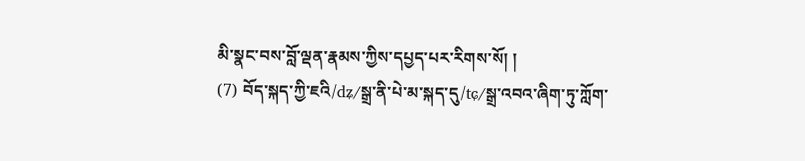མི་སྣང་བས་བློ་ལྡན་རྣམས་ཀྱིས་དཔྱད་པར་རིགས་སོ། །
(7) བོད་སྐད་ཀྱི་ཇའི/dʑ/སྒྲ་ནི་པེ་མ་སྐད་དུ/tɕ/སྒྲ་འབའ་ཞིག་ཏུ་ཀློག་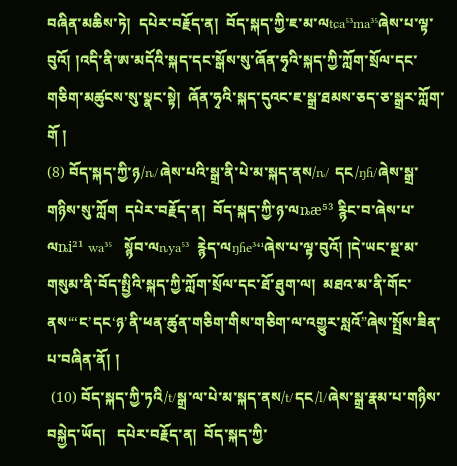བཞིན་མཆིས་ཏེ།  དཔེར་བརྗོད་ན།  བོད་སྐད་ཀྱི་ཇ་མ་ལtɕa⁵³ma³⁵ཞེས་པ་ལྟ་བུའོ། །འདི་ནི་ཨ་མདོའི་སྐད་དང་སྒོས་སུ་ཞོན་ཧྭའི་སྐད་ཀྱི་ཀློག་སྲོལ་དང་གཅིག་མཚུངས་སུ་སྣང་སྟེ།  ཞོན་ཧྭའི་སྐད་དུའང་ཇ་སྒྲ་ཐམས་ཅད་ཅ་སྒྲར་ཀློག་གོ །
(8) བོད་སྐད་ཀྱི་ཉ/ȵ/ཞེས་པའི་སྒྲ་ནི་པེ་མ་སྐད་ནས/ȵ/ དང/ŋɦ/ཞེས་སྒྲ་གཉིས་སུ་ཀློག  དཔེར་བརྗོད་ན།  བོད་སྐད་ཀྱི་ཉ་ལȵæ⁵³ རྙིང་བ་ཞེས་པ་ལȵi²¹ wa³⁵   སྙོབ་ལȵya⁵³  རྙེད་ལŋɦe³⁴¹ཞེས་པ་ལྟ་བུའོ། །དེ་ཡང་སྔ་མ་གསུམ་ནི་བོད་སྤྱིའི་སྐད་ཀྱི་ཀློག་སྲོལ་དང་ཐོ་ཐུག་ལ།  མཐའ་མ་ནི་གོང་ནས“‘ང’དང‘ཉ’ནི་ཕན་ཚུན་གཅིག་གིས་གཅིག་ལ་འགྱུར་སླའོ”ཞེས་སྤྲོས་ཟིན་པ་བཞིན་ནོ། །
 (10) བོད་སྐད་ཀྱི་ཏའི/t/སྒྲ་ལ་པེ་མ་སྐད་ནས/t/དང/l/ཞེས་སྒྲ་རྣམ་པ་གཉིས་བསྐྱེད་ཡོད།   དཔེར་བརྗོད་ན།  བོད་སྐད་ཀྱི་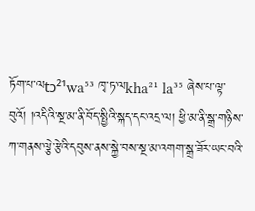ཏོག་པ་ལtɔ²¹wa⁵³ ཁྭ་ཏ་ལkha²¹ la³⁵ ཞེས་པ་ལྟ་བུའོ། །འདིའི་སྔ་མ་ནི་བོད་སྤྱིའི་སྐད་དང་འདྲ་ལ། ཕྱི་མ་ནི་སྒྲ་གཉིས་ཀ་གནས་ལྕེ་རྩེའི་དབུས་ནས་སྐྱེ་བས་སྔ་མ་འགག་སྒྲ་ཟོར་ཡང་བའི་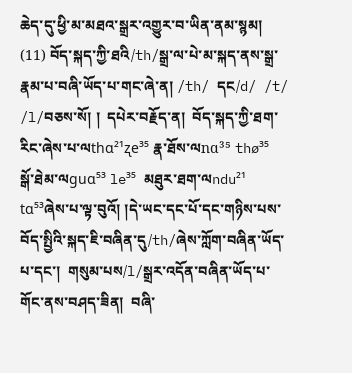ཆེད་དུ་ཕྱི་མ་མཐའ་སྒྲར་འགྱུར་བ་ཡིན་ནམ་སྙམ།
(11) བོད་སྐད་ཀྱི་ཐའི/th/སྒྲ་ལ་པེ་མ་སྐད་ནས་སྒྲ་རྣམ་པ་བཞི་ཡོད་པ་གང་ཞེ་ན། /th/ དང/d/ /t/ /l/བཅས་སོ། །  དཔེར་བརྗོད་ན།  བོད་སྐད་ཀྱི་ཐག་རིང་ཞེས་པ་ལthɑ²¹ʐe³⁵ རྣ་ཐོས་ལnɑ³⁵ thø³⁵ སྒོ་ཐེམ་ལguɑ⁵³ le³⁵ མཐུར་ཐག་ལndu²¹ tɑ⁵³ཞེས་པ་ལྟ་བུའོ། །དེ་ཡང་དང་པོ་དང་གཉིས་པས་བོད་སྤྱིའི་སྐད་ཇི་བཞིན་དུ/th/ཞེས་ཀློག་བཞིན་ཡོད་པ་དང་།  གསུམ་པས/l/སྒྲར་འདོན་བཞིན་ཡོད་པ་གོང་ནས་བཤད་ཟིན།  བཞི་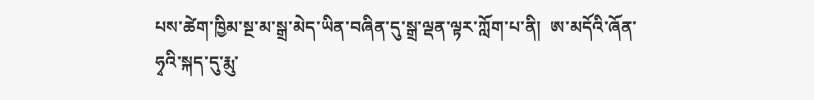པས་ཚེག་ཁྱིམ་སྔ་མ་སྒྲ་མེད་ཡིན་བཞིན་དུ་སྒྲ་ལྡན་ལྟར་ཀློག་པ་ནི།  ཨ་མདོའི་ཞོན་ཧྭའི་སྐད་དུ་རྨུ་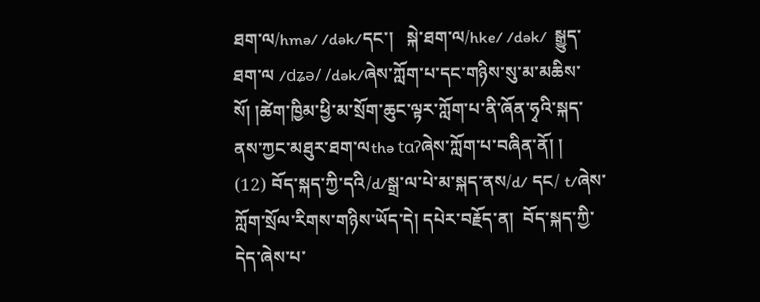ཐག་ལ/hmə/ /dək/དང་།   སྐེ་ཐག་ལ/hke/ /dək/  སྒྱུད་ཐག་ལ /dʑə/ /dək/ཞེས་ཀློག་པ་དང་གཉིས་སུ་མ་མཆིས་སོ། །ཚེག་ཁྱིམ་ཕྱི་མ་སྲོག་ཆུང་ལྟར་ཀློག་པ་ནི་ཞོན་ཧྭའི་སྐད་ནས་ཀྱང་མཐུར་ཐག་ལthə tɑʔཞེས་ཀློག་པ་བཞིན་ནོ། །
(12) བོད་སྐད་ཀྱི་དའི/d/སྒྲ་ལ་པེ་མ་སྐད་ནས/d/ དང/ t/ཞེས་ཀློག་སྲོལ་རིགས་གཉིས་ཡོད་དེ། དཔེར་བརྗོད་ན།  བོད་སྐད་ཀྱི་དེད་ཞེས་པ་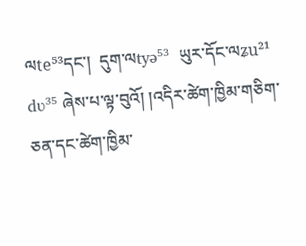ལte⁵³དང་།  དུག་ལtyə⁵³  ཡུར་དོང་ལʑu²¹ dʋ³⁵ ཞེས་པ་ལྟ་བུའོ། །འདིར་ཚེག་ཁྱིམ་གཅིག་ཅན་དང་ཚེག་ཁྱིམ་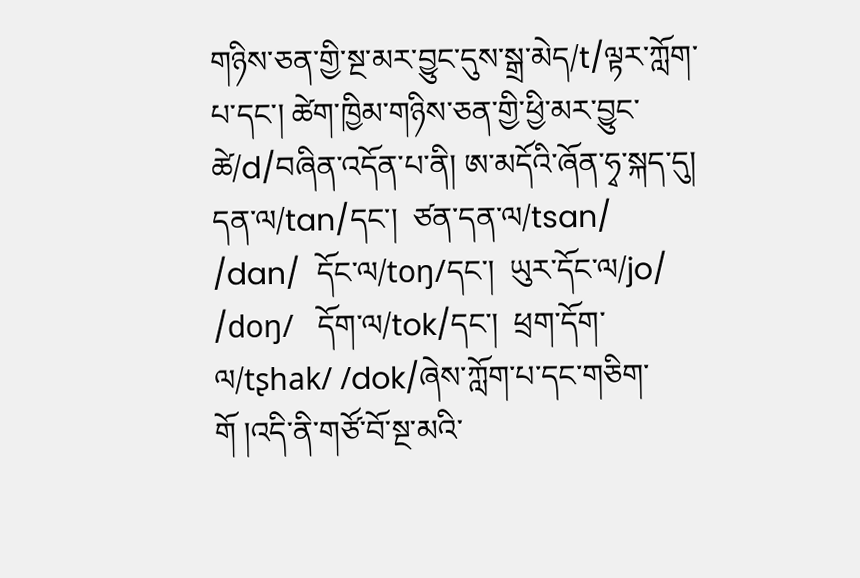གཉིས་ཅན་གྱི་སྔ་མར་བྱུང་དུས་སྒྲ་མེད/t/ལྟར་ཀློག་པ་དང་། ཚེག་ཁྱིམ་གཉིས་ཅན་གྱི་ཕྱི་མར་བྱུང་ཚེ/d/བཞིན་འདོན་པ་ནི། ཨ་མདོའི་ཞོན་ཧྭ་སྐད་དུ།  དན་ལ/tan/དང་།  ཙན་དན་ལ/tsan/ /dan/  དོང་ལ/toŋ/དང་།  ཡུར་དོང་ལ/jo/ /doŋ/   དོག་ལ/tok/དང་།  ཕྲག་དོག་ལ/tʂhak/ /dok/ཞེས་ཀློག་པ་དང་གཅིག་གོ །འདི་ནི་གཙོ་བོ་སྔ་མའི་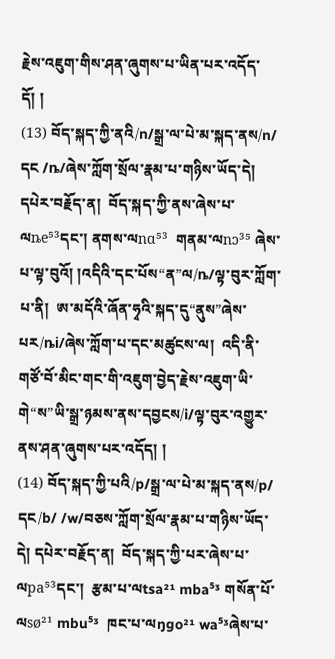རྗེས་འཇུག་གིས་ཤན་ཞུགས་པ་ཡིན་པར་འདོད་དོ། །
(13) བོད་སྐད་ཀྱི་ནའི/n/སྒྲ་ལ་པེ་མ་སྐད་ནས/n/ དང /ȵ/ཞེས་ཀློག་སྲོལ་རྣམ་པ་གཉིས་ཡོད་དེ། དཔེར་བརྗོད་ན།  བོད་སྐད་ཀྱི་ནས་ཞེས་པ་ལȵe⁵³དང་། ནགས་ལnɑ⁵³  གནམ་ལnɔ³⁵ ཞེས་པ་ལྟ་བུའོ། །འདིའི་དང་པོས“ན”ལ/ȵ/ལྟ་བུར་ཀློག་པ་ནི།  ཨ་མདོའི་ཞོན་ཧྭའི་སྐད་དུ“ནུས”ཞེས་པར/ȵi/ཞེས་ཀློག་པ་དང་མཚུངས་ལ།  འདི་ནི་གཙོ་བོ་མིང་གང་གི་འཇུག་བྱེད་རྗེས་འཇུག་ཡི་གེ“ས”ཡི་སྒྲ་ཉམས་ནས་དབྱངས/i/ལྟ་བུར་འགྱུར་ནས་ཤན་ཞུགས་པར་འདོད། །
(14) བོད་སྐད་ཀྱི་པའི/p/སྒྲ་ལ་པེ་མ་སྐད་ནས/p/ དང/b/ /w/བཅས་ཀློག་སྲོལ་རྣམ་པ་གཉིས་ཡོད་དེ། དཔེར་བརྗོད་ན།  བོད་སྐད་ཀྱི་པར་ཞེས་པ་ལpa⁵³དང་།  རྩམ་པ་ལtsa²¹ mba⁵³ གསོན་པོ་ལsø²¹ mbu⁵³  ཁང་པ་ལŋgo²¹ wa⁵³ཞེས་པ་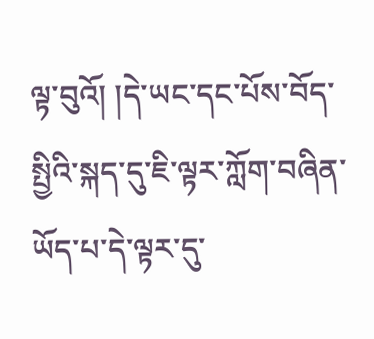ལྟ་བུའོ། །དེ་ཡང་དང་པོས་བོད་སྤྱིའི་སྐད་དུ་ཇི་ལྟར་ཀློག་བཞིན་ཡོད་པ་དེ་ལྟར་དུ་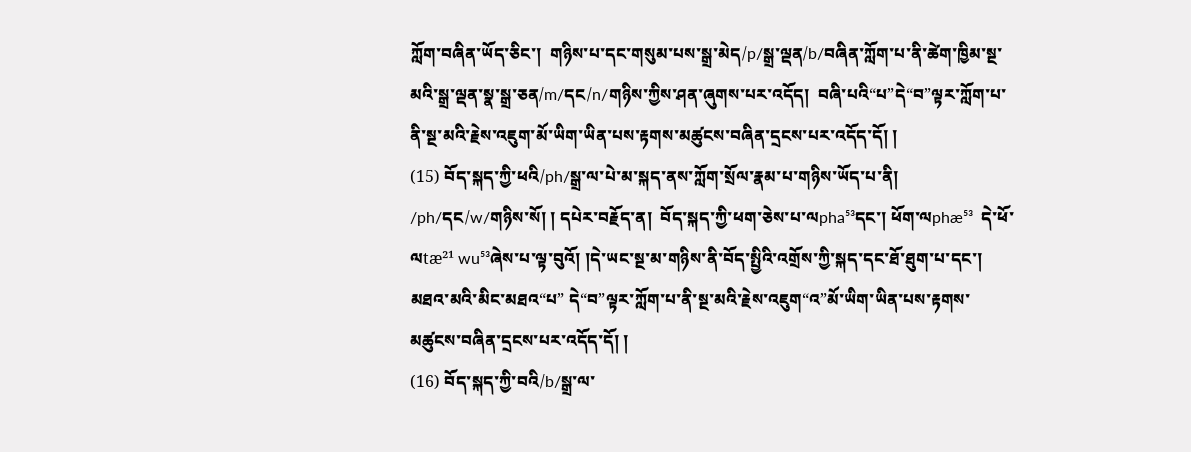ཀློག་བཞིན་ཡོད་ཅིང་།  གཉིས་པ་དང་གསུམ་པས་སྒྲ་མེད/p/སྒྲ་ལྡན/b/བཞིན་ཀློག་པ་ནི་ཚེག་ཁྱིམ་སྔ་མའི་སྒྲ་ལྡན་སྣ་སྒྲ་ཅན/m/དང/n/གཉིས་ཀྱིས་ཤན་ཞུགས་པར་འདོད།  བཞི་པའི“པ”དེ“བ”ལྟར་ཀློག་པ་ནི་སྔ་མའི་རྗེས་འཇུག་མོ་ཡིག་ཡིན་པས་རྟགས་མཚུངས་བཞིན་དྲངས་པར་འདོད་དོ། །
(15) བོད་སྐད་ཀྱི་ཕའི/ph/སྒྲ་ལ་པེ་མ་སྐད་ནས་ཀློག་སྲོལ་རྣམ་པ་གཉིས་ཡོད་པ་ནི། /ph/དང/w/གཉིས་སོ། ། དཔེར་བརྗོད་ན།  བོད་སྐད་ཀྱི་ཕག་ཅེས་པ་ལpha⁵³དང་། ཕོག་ལphæ⁵³  དེ་ཕོ་ལtæ²¹ wu⁵³ཞེས་པ་ལྟ་བུའོ། །དེ་ཡང་སྔ་མ་གཉིས་ནི་བོད་སྤྱིའི་འགྲོས་ཀྱི་སྐད་དང་ཐོ་ཐུག་པ་དང་།  མཐའ་མའི་མིང་མཐའ“པ” དེ“བ”ལྟར་ཀློག་པ་ནི་སྔ་མའི་རྗེས་འཇུག“འ”མོ་ཡིག་ཡིན་པས་རྟགས་མཚུངས་བཞིན་དྲངས་པར་འདོད་དོ། །
(16) བོད་སྐད་ཀྱི་བའི/b/སྒྲ་ལ་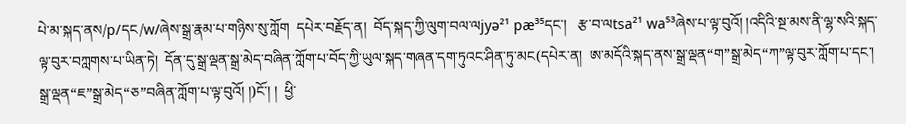པེ་མ་སྐད་ནས/p/དང/w/ཞེས་སྒྲ་རྣམ་པ་གཉིས་སུ་ཀློག  དཔེར་བརྗོད་ན།  བོད་སྐད་ཀྱི་ལུག་བལ་ལjyə²¹ pæ³⁵དང་།   རྩ་བ་ལtsa²¹ wa⁵³ཞེས་པ་ལྟ་བུའོ། །འདིའི་སྔ་མས་ནི་ལྷ་སའི་སྐད་ལྟ་བུར་བཀླགས་པ་ཡིན་ཏེ།  དོན་དུ་སྒྲ་ལྡན་སྒྲ་མེད་བཞིན་ཀློག་པ་བོད་ཀྱི་ཡུལ་སྐད་གཞན་དག་ཏུའང་ཤིན་ཏུ་མང(དཔེར་ན།  ཨ་མདོའི་སྐད་ནས་སྒྲ་ལྡན“ག”སྒྲ་མེད“ཀ”ལྟ་བུར་ཀློག་པ་དང་།  སྒྲ་ལྡན“ཇ”སྒྲ་མེད“ཅ”བཞིན་ཀློག་པ་ལྟ་བུའོ། །)ངོ་། །  ཕྱི་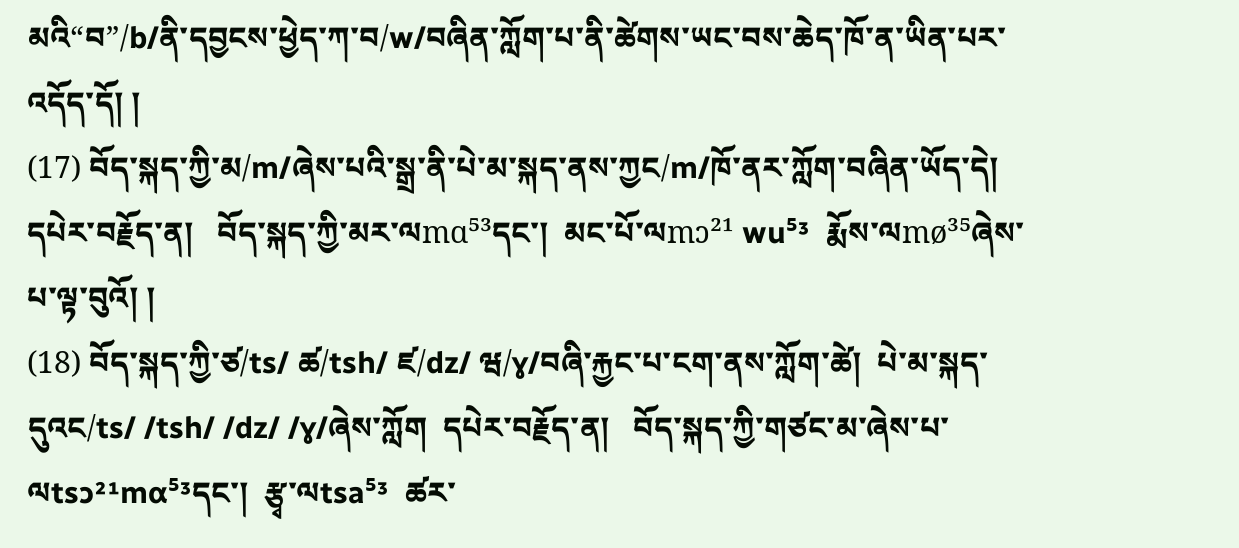མའི“བ”/b/ནི་དབྱངས་ཕྱེད་ཀ་བ/w/བཞིན་ཀློག་པ་ནི་ཚེགས་ཡང་བས་ཆེད་ཁོ་ན་ཡིན་པར་འདོད་དོ། །
(17) བོད་སྐད་ཀྱི་མ/m/ཞེས་པའི་སྒྲ་ནི་པེ་མ་སྐད་ནས་ཀྱང/m/ཁོ་ནར་ཀློག་བཞིན་ཡོད་དེ། དཔེར་བརྗོད་ན།   བོད་སྐད་ཀྱི་མར་ལmɑ⁵³དང་།  མང་པོ་ལmɔ²¹ wu⁵³  རྨོས་ལmø³⁵ཞེས་པ་ལྟ་བུའོ། །
(18) བོད་སྐད་ཀྱི་ཙ/ts/ ཚ/tsh/ ཛ/dz/ ཝ/ɣ/བཞི་རྐྱང་པ་ངག་ནས་ཀློག་ཚེ།  པེ་མ་སྐད་དུའང/ts/ /tsh/ /dz/ /ɣ/ཞེས་ཀློག  དཔེར་བརྗོད་ན།   བོད་སྐད་ཀྱི་གཙང་མ་ཞེས་པ་ལtsɔ²¹mɑ⁵³དང་།  རྩྭ་ལtsa⁵³  ཚར་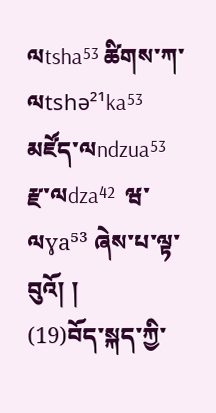ལtsha⁵³ ཚིགས་ཀ་ལtshə²¹ka⁵³    མཛོད་ལndzua⁵³   རྫ་ལdza⁴²  ཝ་ལɣa⁵³ ཞེས་པ་ལྟ་བུའོ། །
(19)བོད་སྐད་ཀྱི་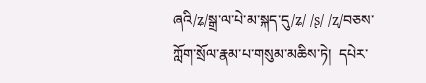ཞའི/ʑ/སྒྲ་ལ་པེ་མ་སྐད་དུ/ʑ/ /ʂ/ /ʐ/བཅས་ཀློག་སྲོལ་རྣམ་པ་གསུམ་མཆིས་ཏེ།  དཔེར་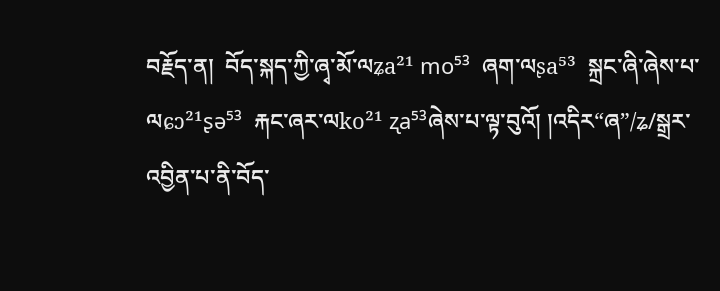བརྗོད་ན།  བོད་སྐད་ཀྱི་ཞྭ་མོ་ལʑa²¹ mo⁵³  ཞག་ལʂa⁵³  སྐྲང་ཞི་ཞེས་པ་ལɕɔ²¹ʂə⁵³  རྐང་ཞར་ལko²¹ ʐa⁵³ཞེས་པ་ལྟ་བུའོ། །འདིར“ཞ”/ʑ/སྒྲར་འབྱིན་པ་ནི་བོད་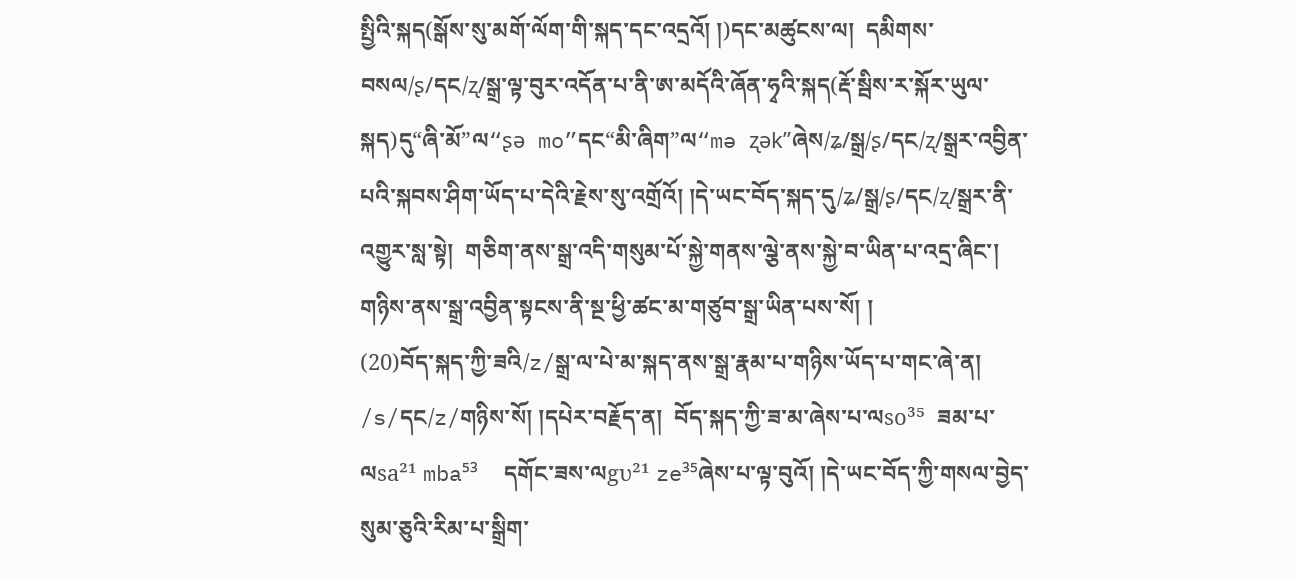སྤྱིའི་སྐད(སྒོས་སུ་མགོ་ལོག་གི་སྐད་དང་འདྲའོ། །)དང་མཚུངས་ལ།  དམིགས་བསལ/ʂ/དང/ʐ/སྒྲ་ལྟ་བུར་འདོན་པ་ནི་ཨ་མདོའི་ཞོན་ཧྭའི་སྐད(རྡོ་སྦིས་ར་སྐོར་ཡུལ་སྐད)དུ“ཞི་མོ”ལ“ʂə mo”དང“མི་ཞིག”ལ“mə ʐək”ཞེས/ʑ/སྒྲ/ʂ/དང/ʐ/སྒྲར་འབྱིན་པའི་སྐབས་ཤིག་ཡོད་པ་དེའི་རྗེས་སུ་འགྲོའོ། །དེ་ཡང་བོད་སྐད་དུ/ʑ/སྒྲ/ʂ/དང/ʐ/སྒྲར་ནི་འགྱུར་སླ་སྟེ།  གཅིག་ནས་སྒྲ་འདི་གསུམ་པོ་སྐྱེ་གནས་ལྕེ་ནས་སྐྱེ་བ་ཡིན་པ་འདྲ་ཞིང་།  གཉིས་ནས་སྒྲ་འབྱིན་སྟངས་ནི་སྔ་ཕྱི་ཚང་མ་གཙུབ་སྒྲ་ཡིན་པས་སོ། །
(20)བོད་སྐད་ཀྱི་ཟའི/z/སྒྲ་ལ་པེ་མ་སྐད་ནས་སྒྲ་རྣམ་པ་གཉིས་ཡོད་པ་གང་ཞེ་ན། /s/དང/z/གཉིས་སོ། །དཔེར་བརྗོད་ན།  བོད་སྐད་ཀྱི་ཟ་མ་ཞེས་པ་ལso³⁵  ཟམ་པ་ལsa²¹ mba⁵³  དགོང་ཟས་ལgʋ²¹ ze³⁵ཞེས་པ་ལྟ་བུའོ། །དེ་ཡང་བོད་ཀྱི་གསལ་བྱེད་སུམ་ཅུའི་རིམ་པ་སྒྲིག་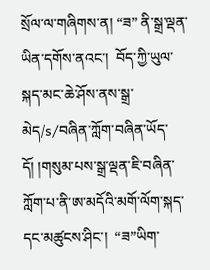སྲོལ་ལ་གཞིགས་ན། “ཟ” ནི་སྒྲ་ལྡན་ཡིན་དགོས་ནའང་།  བོད་ཀྱི་ཡུལ་སྐད་མང་ཆེ་ཤོས་ནས་སྒྲ་མེད/s/བཞིན་ཀློག་བཞིན་ཡོད་དོ། །གསུམ་པས་སྒྲ་ལྡན་ཇི་བཞིན་ཀློག་པ་ནི་ཨ་མདོའི་མགོ་ལོག་སྐད་དང་མཚུངས་ཤིང་།  “ཟ”ཡིག་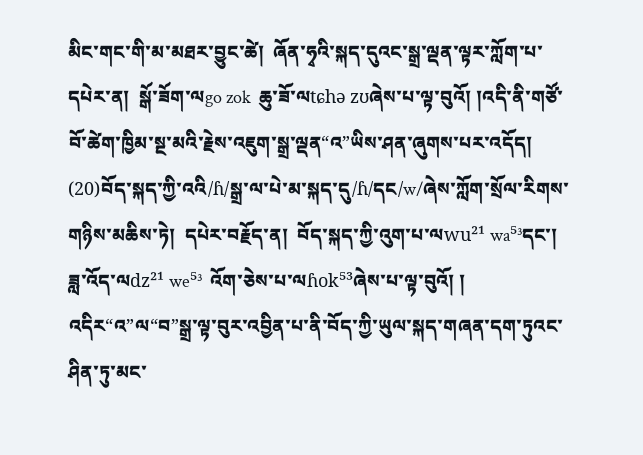མིང་གང་གི་མ་མཐར་བྱུང་ཚེ།  ཞོན་ཧྭའི་སྐད་དུའང་སྒྲ་ལྡན་ལྟར་ཀློག་པ་དཔེར་ན།  སྒོ་ཟོག་ལgo zok  ཆུ་ཟོ་ལtɕhə zʊཞེས་པ་ལྟ་བུའོ། །འདི་ནི་གཙོ་བོ་ཚེག་ཁྱིམ་སྔ་མའི་རྗེས་འཇུག་སྒྲ་ལྡན“འ”ཡིས་ཤན་ཞུགས་པར་འདོད།
(20)བོད་སྐད་ཀྱི་འའི/ɦ/སྒྲ་ལ་པེ་མ་སྐད་དུ/ɦ/དང/w/ཞེས་ཀློག་སྲོལ་རིགས་གཉིས་མཆིས་ཏེ།  དཔེར་བརྗོད་ན།  བོད་སྐད་ཀྱི་འུག་པ་ལwu²¹ wa⁵³དང་།  ཟླ་འོད་ལdz²¹ we⁵³  འོག་ཅེས་པ་ལɦok⁵³ཞེས་པ་ལྟ་བུའོ། །  འདིར“འ”ལ“བ”སྒྲ་ལྟ་བུར་འབྱིན་པ་ནི་བོད་ཀྱི་ཡུལ་སྐད་གཞན་དག་ཏུའང་ཤིན་ཏུ་མང་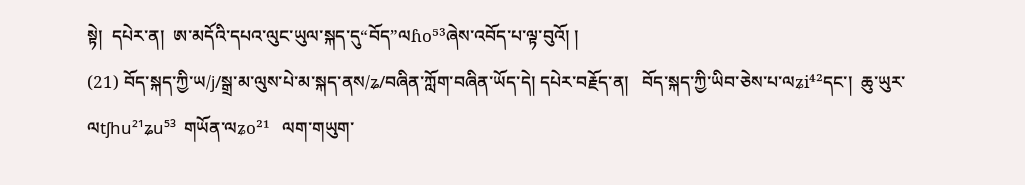སྟེ།  དཔེར་ན།  ཨ་མདོའི་དཔའ་ལུང་ཡུལ་སྐད་དུ“བོད”ལɦo⁵³ཞེས་འབོད་པ་ལྟ་བུའོ། །
(21) བོད་སྐད་ཀྱི་ཡ/j/སྒྲ་མ་ལུས་པེ་མ་སྐད་ནས/ʑ/བཞིན་ཀློག་བཞིན་ཡོད་དེ། དཔེར་བརྗོད་ན།   བོད་སྐད་ཀྱི་ཡིབ་ཅེས་པ་ལʑi⁴²དང་།  ཆུ་ཡུར་ལtʃhu²¹ʑu⁵³  གཡོན་ལʑo²¹   ལག་གཡུག་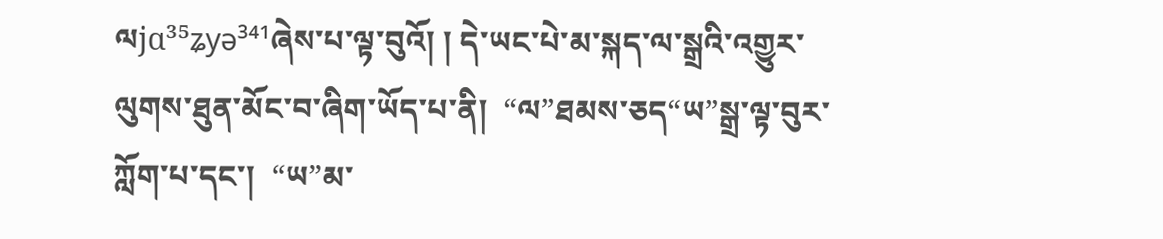ལjɑ³⁵ʑyə³⁴¹ཞེས་པ་ལྟ་བུའོ། ། དེ་ཡང་པེ་མ་སྐད་ལ་སྒྲའི་འགྱུར་ལུགས་ཐུན་མོང་བ་ཞིག་ཡོད་པ་ནི།  “ལ”ཐམས་ཅད“ཡ”སྒྲ་ལྟ་བུར་ཀློག་པ་དང་།  “ཡ”མ་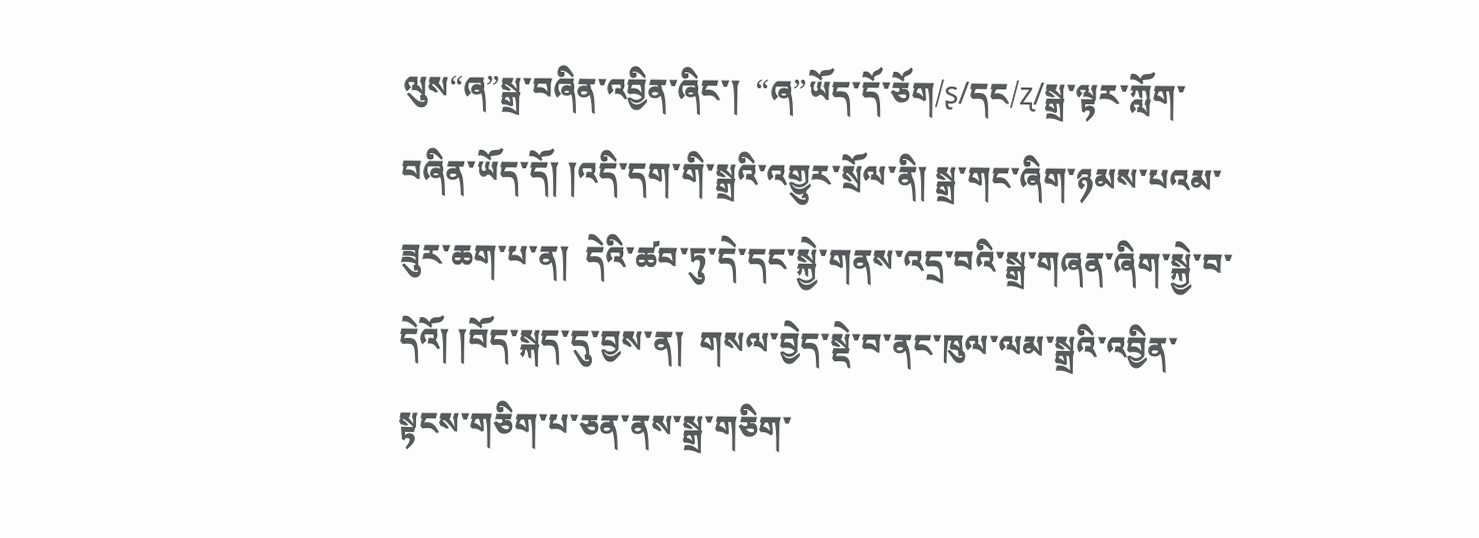ལུས“ཞ”སྒྲ་བཞིན་འབྱིན་ཞིང་།  “ཞ”ཡོད་དོ་ཅོག/ʂ/དང/ʐ/སྒྲ་ལྟར་ཀློག་བཞིན་ཡོད་དོ། །འདི་དག་གི་སྒྲའི་འགྱུར་སྲོལ་ནི། སྒྲ་གང་ཞིག་ཉམས་པའམ་ཟུར་ཆག་པ་ན།  དེའི་ཚབ་ཏུ་དེ་དང་སྐྱེ་གནས་འདྲ་བའི་སྒྲ་གཞན་ཞིག་སྐྱེ་བ་དེའོ། །བོད་སྐད་དུ་བྱས་ན།  གསལ་བྱེད་སྡེ་བ་ནང་ཁུལ་ལམ་སྒྲའི་འབྱིན་སྟངས་གཅིག་པ་ཅན་ནས་སྒྲ་གཅིག་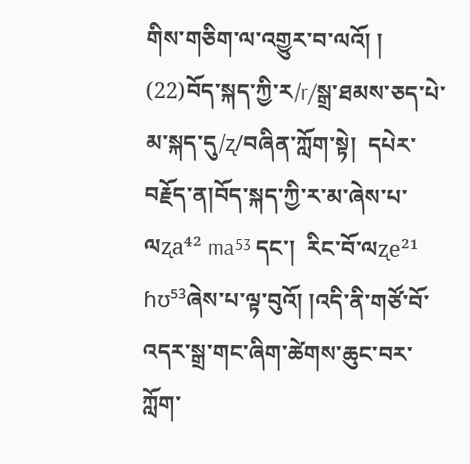གིས་གཅིག་ལ་འགྱུར་བ་ལའོ། །
(22)བོད་སྐད་ཀྱི་ར/r/སྒྲ་ཐམས་ཅད་པེ་མ་སྐད་དུ/ʐ/བཞིན་ཀློག་སྟེ།  དཔེར་བརྗོད་ན།བོད་སྐད་ཀྱི་ར་མ་ཞེས་པ་ལʐa⁴² ma⁵³ དང་།  རིང་བོ་ལʐe²¹ ɦʊ⁵³ཞེས་པ་ལྟ་བུའོ། །འདི་ནི་གཙོ་བོ་འདར་སྒྲ་གང་ཞིག་ཚེགས་ཆུང་བར་ཀློག་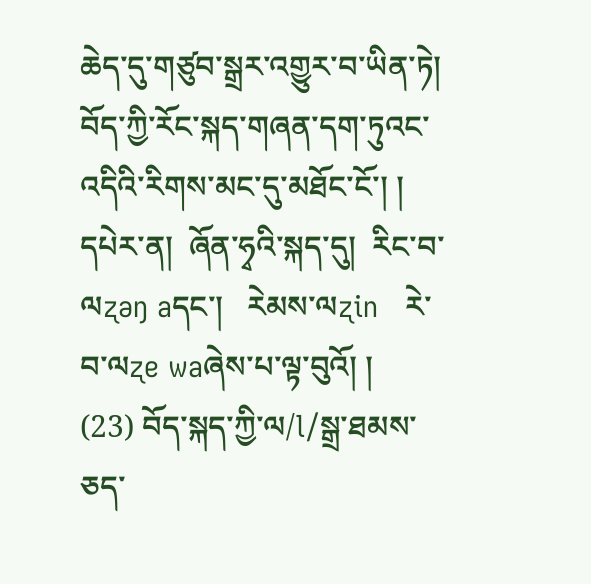ཆེད་དུ་གཙུབ་སྒྲར་འགྱུར་བ་ཡིན་ཏེ།  བོད་ཀྱི་རོང་སྐད་གཞན་དག་ཏུའང་འདིའི་རིགས་མང་དུ་མཐོང་ངོ་། །  དཔེར་ན།  ཞོན་ཧྭའི་སྐད་དུ།  རིང་བ་ལʐəŋ aདང་།   རེམས་ལʐin   རེ་བ་ལʐe waཞེས་པ་ལྟ་བུའོ། །
(23) བོད་སྐད་ཀྱི་ལ/l/སྒྲ་ཐམས་ཅད་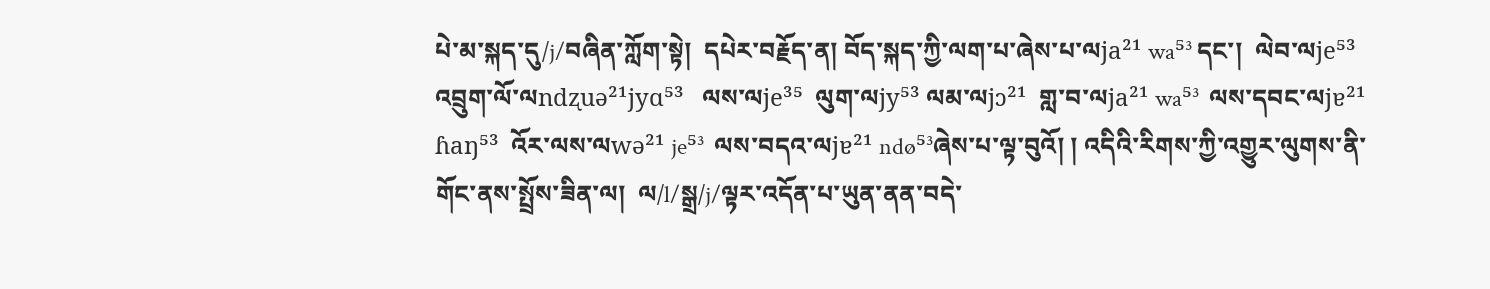པེ་མ་སྐད་དུ/j/བཞིན་ཀློག་སྟེ།  དཔེར་བརྗོད་ན། བོད་སྐད་ཀྱི་ལག་པ་ཞེས་པ་ལja²¹ wa⁵³ དང་།  ལེབ་ལje⁵³  འབྲུག་ལོ་ལndʐuə²¹jyɑ⁵³   ལས་ལje³⁵  ལུག་ལjy⁵³ ལམ་ལjɔ²¹  གླ་བ་ལja²¹ wa⁵³  ལས་དབང་ལjɐ²¹ ɦaŋ⁵³  འོར་ལས་ལwə²¹ je⁵³  ལས་བདའ་ལjɐ²¹ ndø⁵³ཞེས་པ་ལྟ་བུའོ། ། འདིའི་རིགས་ཀྱི་འགྱུར་ལུགས་ནི་གོང་ནས་སྤྲོས་ཟིན་ལ།  ལ/l/སྒྲ/j/ལྟར་འདོན་པ་ཡུན་ནན་བདེ་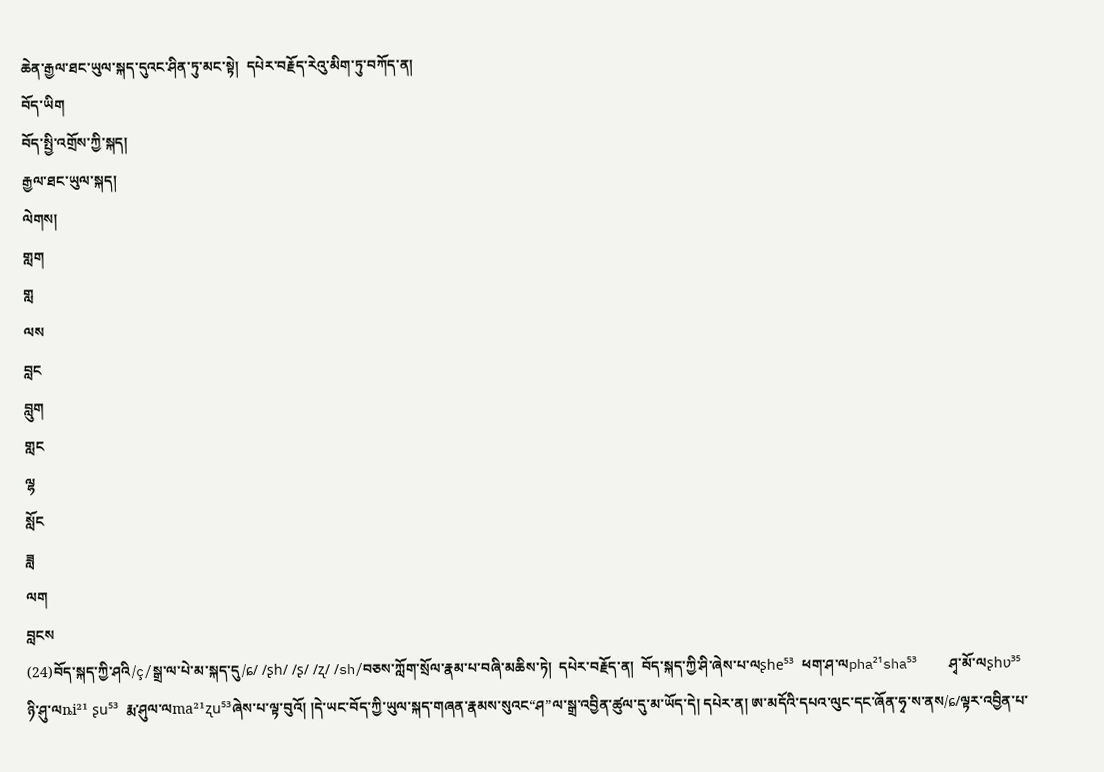ཆེན་རྒྱལ་ཐང་ཡུལ་སྐད་དུའང་ཤིན་ཏུ་མང་སྟེ།  དཔེར་བརྗོད་རེའུ་མིག་ཏུ་བཀོད་ན།
བོད་ཡིག
བོད་སྤྱི་འགྲོས་ཀྱི་སྐད།
རྒྱལ་ཐང་ཡུལ་སྐད།
ལེགས།
གླག
གླ
ལས
བླང
བླུག
གླང
ལྷ
སློང
ཟླ
ལག
བླངས
(24)བོད་སྐད་ཀྱི་ཤའི/ç/སྒྲ་ལ་པེ་མ་སྐད་དུ/ɕ/ /ʂh/ /ʂ/ /ʐ/ /sh/བཅས་ཀློག་སྲོལ་རྣམ་པ་བཞི་མཆིས་ཏེ།  དཔེར་བརྗོད་ན།  བོད་སྐད་ཀྱི་ཤི་ཞེས་པ་ལʂhe⁵³  ཕག་ཤ་ལpha²¹sha⁵³    ཤྭ་མོ་ལʂhʋ³⁵    ཉི་ཤུ་ལȵi²¹ ʂu⁵³  རྨ་ཤུལ་ལma²¹ʐu⁵³ཞེས་པ་ལྟ་བུའོ། །དེ་ཡང་བོད་ཀྱི་ཡུལ་སྐད་གཞན་རྣམས་སུའང“ཤ”ལ་སྒྲ་འབྱིན་ཚུལ་དུ་མ་ཡོད་དེ། དཔེར་ན། ཨ་མདོའི་དཔའ་ལུང་དང་ཞོན་ཧྭ་ས་ནས/ɕ/ལྟར་འབྱིན་པ་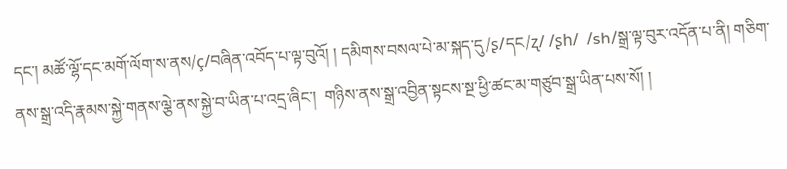དང་། མཚོ་ལྷོ་དང་མགོ་ལོག་ས་ནས/ç/བཞིན་འབོད་པ་ལྟ་བུའོ། ། དམིགས་བསལ་པེ་མ་སྐད་དུ/ʂ/དང/ʐ/ /ʂh/  /sh/སྒྲ་ལྟ་བུར་འདོན་པ་ནི། གཅིག་ནས་སྒྲ་འདི་རྣམས་སྐྱེ་གནས་ལྕེ་ནས་སྐྱེ་བ་ཡིན་པ་འདྲ་ཞིང་།  གཉིས་ནས་སྒྲ་འབྱིན་སྟངས་སྔ་ཕྱི་ཚང་མ་གཙུབ་སྒྲ་ཡིན་པས་སོ། །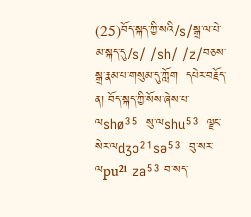(25)བོད་སྐད་ཀྱི་སའི/s/སྒྲ་ལ་པེ་མ་སྐད་དུ/s/ /sh/ /z/བཅས་སྒྲ་རྣམ་པ་གསུམ་དུ་ཀློག  དཔེར་བརྗོད་ན། བོད་སྐད་ཀྱི་སོས་ཞེས་པ་ལshø³⁵  སུ་ལshu⁵³  ལྗང་སེར་ལdʒɔ²¹sə⁵³  བུ་སར་ལpu²¹ za⁵³ བ་སད་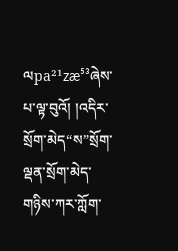ལpa²¹zæ⁵³ཞེས་པ་ལྟ་བུའོ། །འདིར་སྲོག་མེད“ས”སྲོག་ལྡན་སྲོག་མེད་གཉིས་ཀར་ཀློག་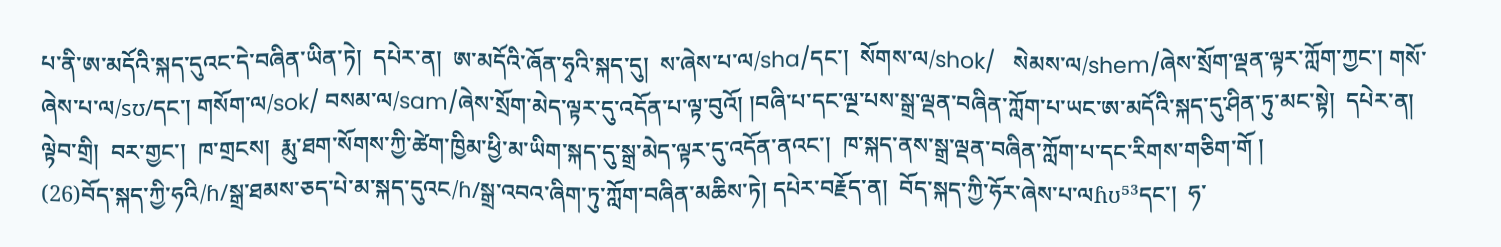པ་ནི་ཨ་མདོའི་སྐད་དུའང་དེ་བཞིན་ཡིན་ཏེ།  དཔེར་ན།  ཨ་མདོའི་ཞོན་ཧྭའི་སྐད་དུ།  ས་ཞེས་པ་ལ/sha/དང་།  སོགས་ལ/shok/   སེམས་ལ/shem/ཞེས་སྲོག་ལྡན་ལྟར་ཀློག་ཀྱང་། གསོ་ཞེས་པ་ལ/sʊ/དང་། གསོག་ལ/sok/ བསམ་ལ/sam/ཞེས་སྲོག་མེད་ལྟར་དུ་འདོན་པ་ལྟ་བུའོ། །བཞི་པ་དང་ལྔ་པས་སྒྲ་ལྡན་བཞིན་ཀློག་པ་ཡང་ཨ་མདོའི་སྐད་དུ་ཤིན་ཏུ་མང་སྟེ།  དཔེར་ན།  ལྟེབ་གྲི།  བར་གྱང་།  ཁ་གྲངས།  རྨུ་ཐག་སོགས་ཀྱི་ཚེག་ཁྱིམ་ཕྱི་མ་ཡིག་སྐད་དུ་སྒྲ་མེད་ལྟར་དུ་འདོན་ནའང་།  ཁ་སྐད་ནས་སྒྲ་ལྡན་བཞིན་ཀློག་པ་དང་རིགས་གཅིག་གོ །
(26)བོད་སྐད་ཀྱི་ཧའི/ɦ/སྒྲ་ཐམས་ཅད་པེ་མ་སྐད་དུའང/ɦ/སྒྲ་འབའ་ཞིག་ཏུ་ཀློག་བཞིན་མཆིས་ཏེ། དཔེར་བརྗོད་ན།  བོད་སྐད་ཀྱི་ཧོར་ཞེས་པ་ལɦʊ⁵³དང་།  ཧ་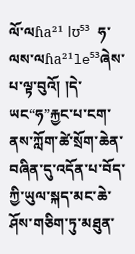ལོ་ལɦa²¹ lʊ⁵³  ཧ་ལས་ལɦa²¹le⁵³ཞེས་པ་ལྟ་བུའོ། །དེ་ཡང“ཧ”རྐྱང་པ་ངག་ནས་ཀློག་ཚེ་སྲོག་ཆེན་བཞིན་དུ་འདོན་པ་བོད་ཀྱི་ཡུལ་སྐད་མང་ཆེ་ཤོས་གཅིག་ཏུ་མཐུན་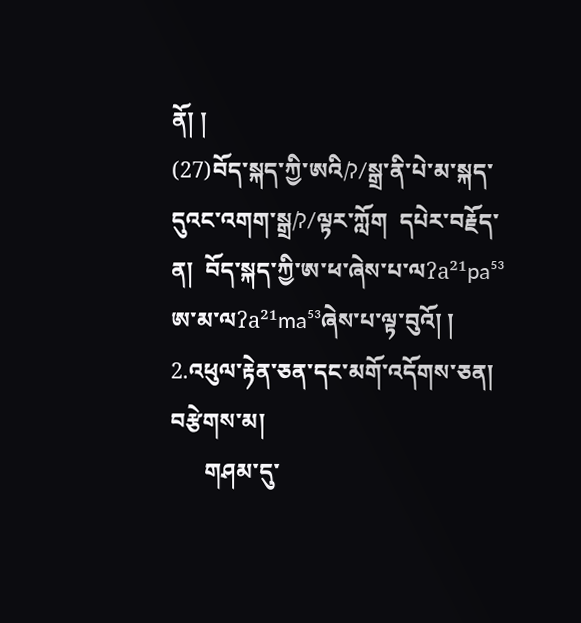ནོ། །
(27)བོད་སྐད་ཀྱི་ཨའི/ʔ/སྒྲ་ནི་པེ་མ་སྐད་དུའང་འགག་སྒྲ/ʔ/ལྟར་ཀློག  དཔེར་བརྗོད་ན།  བོད་སྐད་ཀྱི་ཨ་ཕ་ཞེས་པ་ལʔa²¹pa⁵³  ཨ་མ་ལʔa²¹ma⁵³ཞེས་པ་ལྟ་བུའོ། །
2.འཕུལ་རྟེན་ཅན་དང་མགོ་འདོགས་ཅན།  བརྩེགས་མ།
      གཤམ་དུ་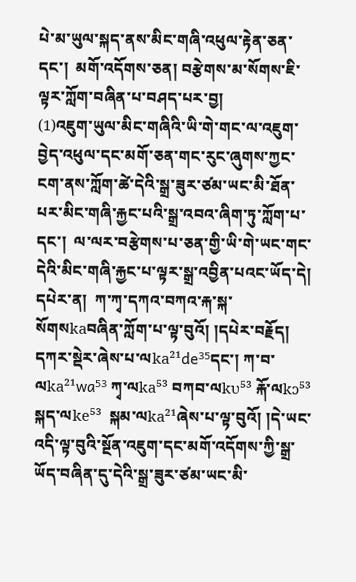པེ་མ་ཡུལ་སྐད་ནས་མིང་གཞི་འཕུལ་རྟེན་ཅན་དང་།  མགོ་འདོགས་ཅན། བརྩེགས་མ་སོགས་ཇི་ལྟར་ཀློག་བཞིན་པ་བཤད་པར་བྱ།
(1)འཇུག་ཡུལ་མིང་གཞིའི་ཡི་གེ་གང་ལ་འཇུག་བྱེད་འཕུལ་དང་མགོ་ཅན་གང་རུང་ཞུགས་ཀྱང་ངག་ནས་ཀློག་ཚེ་དེའི་སྒྲ་ཟུར་ཙམ་ཡང་མི་ཐོན་པར་མིང་གཞི་རྐྱང་པའི་སྒྲ་འབའ་ཞིག་ཏུ་ཀློག་པ་དང་།  ལ་ལར་བརྩེགས་པ་ཅན་གྱི་ཡི་གེ་ཡང་གང་དེའི་མིང་གཞི་རྐྱང་པ་ལྟར་སྒྲ་འབྱིན་པའང་ཡོད་དེ། དཔེར་ན།  ཀ་ཀྭ་དཀའ་བཀའ་རྐ་སྐ་སོགསkaབཞིན་ཀློག་པ་ལྟ་བུའོ། །དཔེར་བརྗོད།  དཀར་སྡེར་ཞེས་པ་ལka²¹de³⁵དང་། ཀ་བ་ལka²¹wa⁵³ ཀྭ་ལka⁵³ བཀབ་ལkʋ⁵³ རྐོ་ལkɔ⁵³  སྐད་ལke⁵³  སྐམ་ལka²¹ཞེས་པ་ལྟ་བུའོ། །དེ་ཡང་འདི་ལྟ་བུའི་སྔོན་འཇུག་དང་མགོ་འདོགས་ཀྱི་སྒྲ་ཡོད་བཞིན་དུ་དེའི་སྒྲ་ཟུར་ཙམ་ཡང་མི་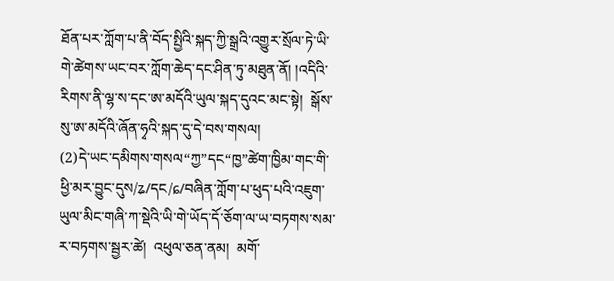ཐོན་པར་ཀློག་པ་ནི་བོད་སྤྱིའི་སྐད་ཀྱི་སྒྲའི་འགྱུར་སྲོལ་ཏེ་ཡི་གེ་ཚེགས་ཡང་བར་ཀློག་ཆེད་དང་ཤིན་ཏུ་མཐུན་ནོ། །འདིའི་རིགས་ནི་ལྷ་ས་དང་ཨ་མདོའི་ཡུལ་སྐད་དུའང་མང་སྟེ།  སྒོས་སུ་ཨ་མདོའི་ཞོན་ཧྭའི་སྐད་དུ་དེ་བས་གསལ།
(2)དེ་ཡང་དམིགས་གསལ“ཀྱ”དང“ཁྱ”ཚེག་ཁྱིམ་གང་གི་ཕྱི་མར་བྱུང་དུས/ʑ/དང/ɕ/བཞིན་ཀློག་པ་ཕུད་པའི་འཇུག་ཡུལ་མིང་གཞི་ཀ་སྡེའི་ཡི་གེ་ཡོད་དོ་ཅོག་ལ་ཡ་བཏགས་སམ་ར་བཏགས་སྦྱར་ཚེ།  འཕུལ་ཅན་ནམ།  མགོ་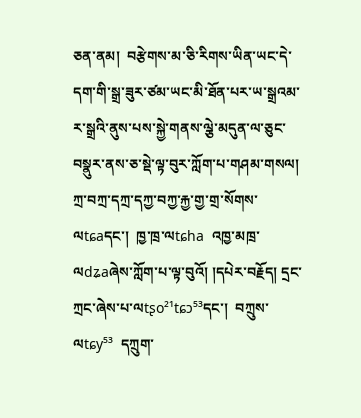ཅན་ནམ།  བརྩེགས་མ་ཅི་རིགས་ཡིན་ཡང་དེ་དག་གི་སྒྲ་ཟུར་ཙམ་ཡང་མི་ཐོན་པར་ཡ་སྒྲའམ་ར་སྒྲའི་ནུས་པས་སྐྱེ་གནས་ལྕེ་མདུན་ལ་ཅུང་བསྣུར་ནས་ཅ་སྡེ་ལྟ་བུར་ཀློག་པ་གཤམ་གསལ། ཀྲ་བཀྲ་དཀྲ་དཀྱ་བཀྱ་རྐྱ་གྱ་གྲ་སོགས་ལtɕaདང་།  ཁྱ་ཁྲ་ལtɕha འཁྱ་མཁྲ་ལdʑaཞེས་ཀློག་པ་ལྟ་བུའོ། །དཔེར་བརྗོད། དྲང་ཀྲང་ཞེས་པ་ལtʂo²¹tɕɔ⁵³དང་།  བཀྲུས་ལtɕy⁵³  དཀྲུག་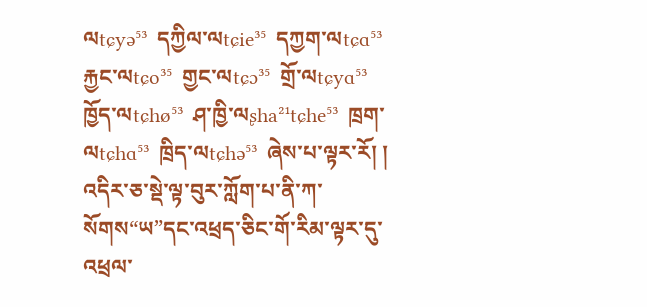ལtɕyə⁵³  དཀྱིལ་ལtɕie³⁵  དཀྱག་ལtɕɑ⁵³  རྐྱང་ལtɕo³⁵  གྱང་ལtɕɔ³⁵  གྲོ་ལtɕyɑ⁵³ ཁྱོད་ལtɕhø⁵³  ཤ་ཁྱི་ལʂha²¹tɕhe⁵³  ཁྲག་ལtɕhɑ⁵³  ཁྲིད་ལtɕhə⁵³  ཞེས་པ་ལྟར་རོ། ། འདིར་ཅ་སྡེ་ལྟ་བུར་ཀློག་པ་ནི་ཀ་སོགས“ཡ”དང་འཕྲད་ཅིང་གོ་རིམ་ལྟར་དུ་འཕྲལ་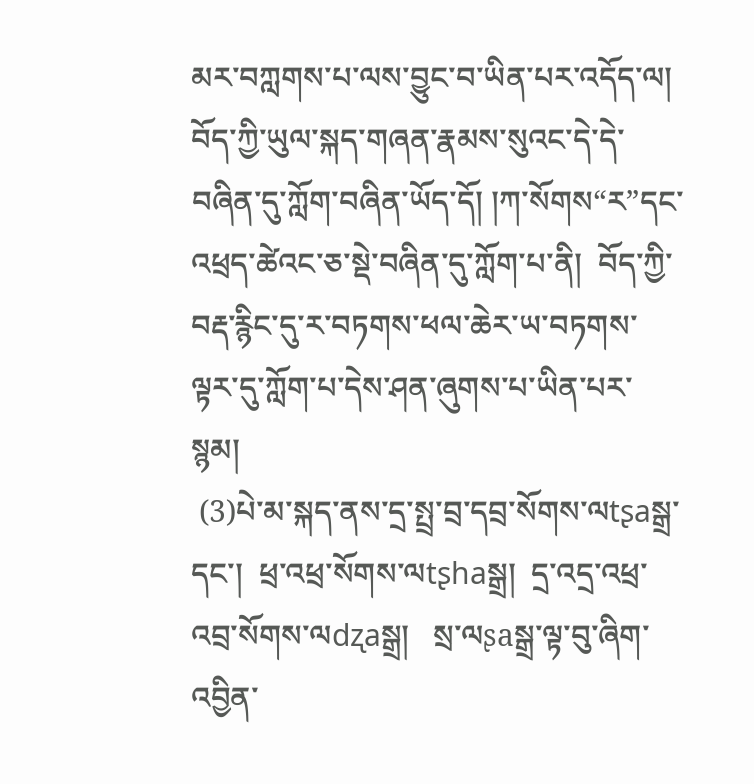མར་བཀླགས་པ་ལས་བྱུང་བ་ཡིན་པར་འདོད་ལ།  བོད་ཀྱི་ཡུལ་སྐད་གཞན་རྣམས་སུའང་དེ་དེ་བཞིན་དུ་ཀློག་བཞིན་ཡོད་དོ། །ཀ་སོགས“ར”དང་འཕྲད་ཚེའང་ཅ་སྡེ་བཞིན་དུ་ཀློག་པ་ནི།  བོད་ཀྱི་བརྡ་རྙིང་དུ་ར་བཏགས་ཕལ་ཆེར་ཡ་བཏགས་ལྟར་དུ་ཀློག་པ་དེས་ཤན་ཞུགས་པ་ཡིན་པར་སྙམ།
 (3)པེ་མ་སྐད་ནས་དྲ་སྤྲ་བྲ་དབྲ་སོགས་ལtʂaསྒྲ་དང་།  ཕྲ་འཕྲ་སོགས་ལtʂhaསྒྲ།  དྲ་འདྲ་འཕྲ་འབྲ་སོགས་ལdʐaསྒྲ།   སྲ་ལʂaསྒྲ་ལྟ་བུ་ཞིག་འབྱིན་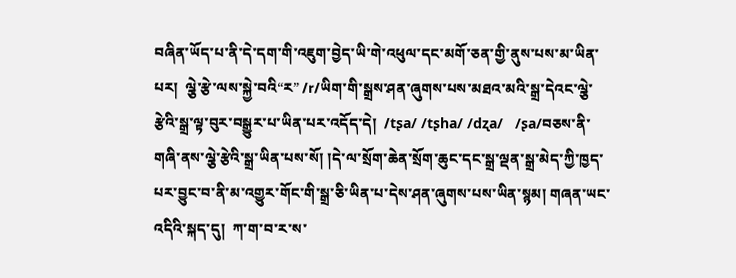བཞིན་ཡོད་པ་ནི་དེ་དག་གི་འཇུག་བྱེད་ཡི་གེ་འཕུལ་དང་མགོ་ཅན་གྱི་ནུས་པས་མ་ཡིན་པར།  ལྕེ་རྩེ་ལས་སྐྱེ་བའི“ར” /r/ཡིག་གི་སྒྲས་ཤན་ཞུགས་པས་མཐའ་མའི་སྒྲ་དེའང་ལྕེ་རྩེའི་སྒྲ་ལྟ་བུར་བསྒྱུར་པ་ཡིན་པར་འདོད་དེ།  /tʂa/ /tʂha/ /dʐa/   /ʂa/བཅས་ནི་གཞི་ནས་ལྕེ་རྩེའི་སྒྲ་ཡིན་པས་སོ། །དེ་ལ་སྲོག་ཆེན་སྲོག་ཆུང་དང་སྒྲ་ལྡན་སྒྲ་མེད་ཀྱི་ཁྱད་པར་བྱུང་བ་ནི་མ་འགྱུར་གོང་གི་སྒྲ་ཅི་ཡིན་པ་དེས་ཤན་ཞུགས་པས་ཡིན་སྙམ། གཞན་ཡང་འདིའི་སྐད་དུ།  ཀ་ག་བ་ར་ས་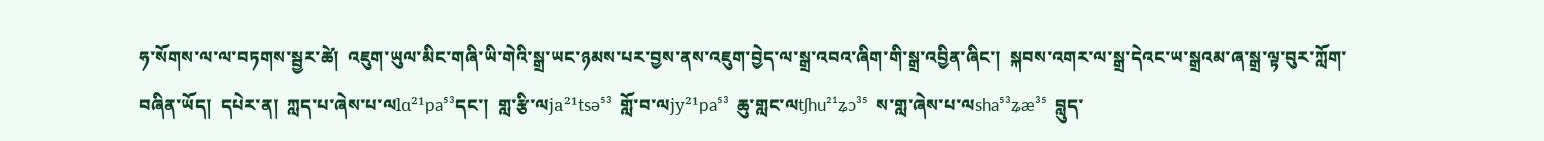ཧ་སོགས་ལ་ལ་བཏགས་སྦྱར་ཚེ།  འཇུག་ཡུལ་མིང་གཞི་ཡི་གེའི་སྒྲ་ཡང་ཉམས་པར་བྱས་ནས་འཇུག་བྱེད་ལ་སྒྲ་འབའ་ཞིག་གི་སྒྲ་འབྱིན་ཞིང་།  སྐབས་འགར་ལ་སྒྲ་དེའང་ཡ་སྒྲའམ་ཞ་སྒྲ་ལྟ་བུར་ཀློག་བཞིན་ཡོད།  དཔེར་ན།  ཀླད་པ་ཞེས་པ་ལlɑ²¹pa⁵³དང་།  གླ་རྩི་ལja²¹tsə⁵³  གློ་བ་ལjy²¹pa⁵³  ཆུ་གླང་ལtʃhu²¹ʑɔ³⁵  ས་གླ་ཞེས་པ་ལsha⁵³ʑæ³⁵  བླུད་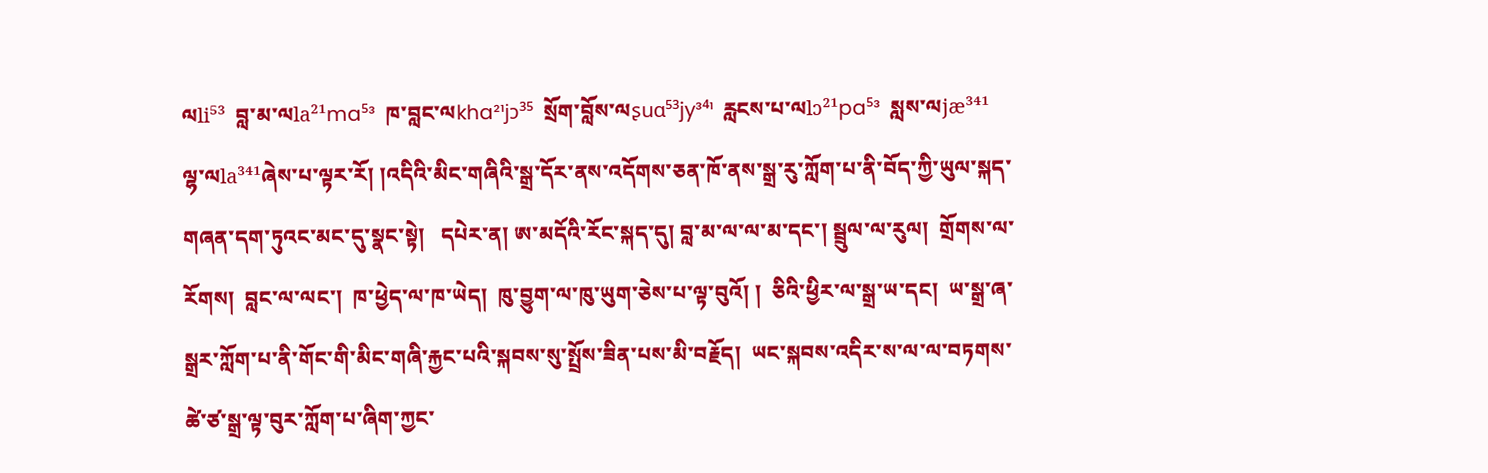ལli⁵³  བླ་མ་ལla²¹ma⁵³  ཁ་བླང་ལkha²¹jɔ³⁵  སྲོག་བློས་ལʂuɑ⁵³jy³⁴¹  རླངས་པ་ལlɔ²¹pa⁵³  སླས་ལjæ³⁴¹  ལྷ་ལla³⁴¹ཞེས་པ་ལྟར་རོ། །འདིའི་མིང་གཞིའི་སྒྲ་དོར་ནས་འདོགས་ཅན་ཁོ་ནས་སྒྲ་རུ་ཀློག་པ་ནི་བོད་ཀྱི་ཡུལ་སྐད་གཞན་དག་ཏུའང་མང་དུ་སྣང་སྟེ།   དཔེར་ན། ཨ་མདོའི་རོང་སྐད་དུ། བླ་མ་ལ་ལ་མ་དང་། སྦྲུལ་ལ་རུལ།  གྲོགས་ལ་རོགས།  བླང་ལ་ལང་།  ཁ་ཕྱེད་ལ་ཁ་ཡེད།  ཁུ་བྱུག་ལ་ཁུ་ཡུག་ཅེས་པ་ལྟ་བུའོ། །  ཅིའི་ཕྱིར་ལ་སྒྲ་ཡ་དང།  ཡ་སྒྲ་ཞ་སྒྲར་ཀློག་པ་ནི་གོང་གི་མིང་གཞི་རྐྱང་པའི་སྐབས་སུ་སྤྲོས་ཟིན་པས་མི་བརྗོད།  ཡང་སྐབས་འདིར་ས་ལ་ལ་བཏགས་ཚེ་ཙ་སྒྲ་ལྟ་བུར་ཀློག་པ་ཞིག་ཀྱང་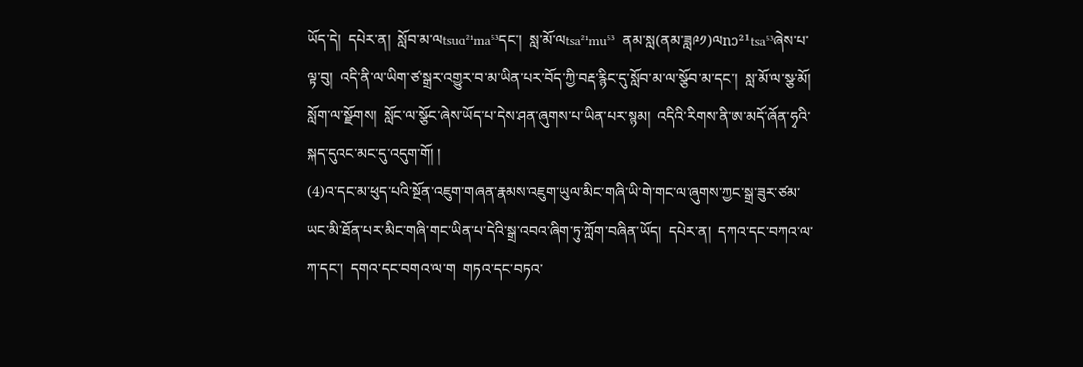ཡོད་དེ།  དཔེར་ན།  སློབ་མ་ལtsuɑ²¹ma⁵³དང་།  སླ་མོ་ལtsa²¹mu⁵³  ནམ་སླ(ནམ་ཟླ༩༡)ལnɔ²¹tsa⁵³ཞེས་པ་ལྟ་བུ།  འདི་ནི་ལ་ཡིག་ཙ་སྒྲར་འགྱུར་བ་མ་ཡིན་པར་བོད་ཀྱི་བརྡ་རྙིང་དུ་སློབ་མ་ལ་སྩོབ་མ་དང་།  སླ་མོ་ལ་སྩ་མོ།  སློག་ལ་སྫོགས།  སློང་ལ་སྩོང་ཞེས་ཡོད་པ་དེས་ཤན་ཞུགས་པ་ཡིན་པར་སྙམ།  འདིའི་རིགས་ནི་ཨ་མདོ་ཞོན་ཧྭའི་སྐད་དུའང་མང་དུ་འདུག་གོ། །
(4)འ་དང་མ་ཕུད་པའི་སྔོན་འཇུག་གཞན་རྣམས་འཇུག་ཡུལ་མིང་གཞི་ཡི་གེ་གང་ལ་ཞུགས་ཀྱང་སྒྲ་ཟུར་ཙམ་ཡང་མི་ཐོན་པར་མིང་གཞི་གང་ཡིན་པ་དེའི་སྒྲ་འབའ་ཞིག་ཏུ་ཀློག་བཞིན་ཡོད།  དཔེར་ན།  དཀའ་དང་བཀའ་ལ་ཀ་དང་།  དགའ་དང་བགའ་ལ་ག  གཏའ་དང་བཏའ་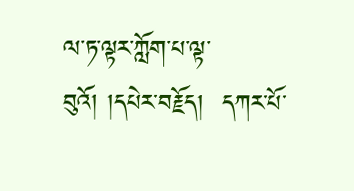ལ་ཏ་ལྟར་ཀློག་པ་ལྟ་བུའོ། །དཔེར་བརྗོད།  དཀར་པོ་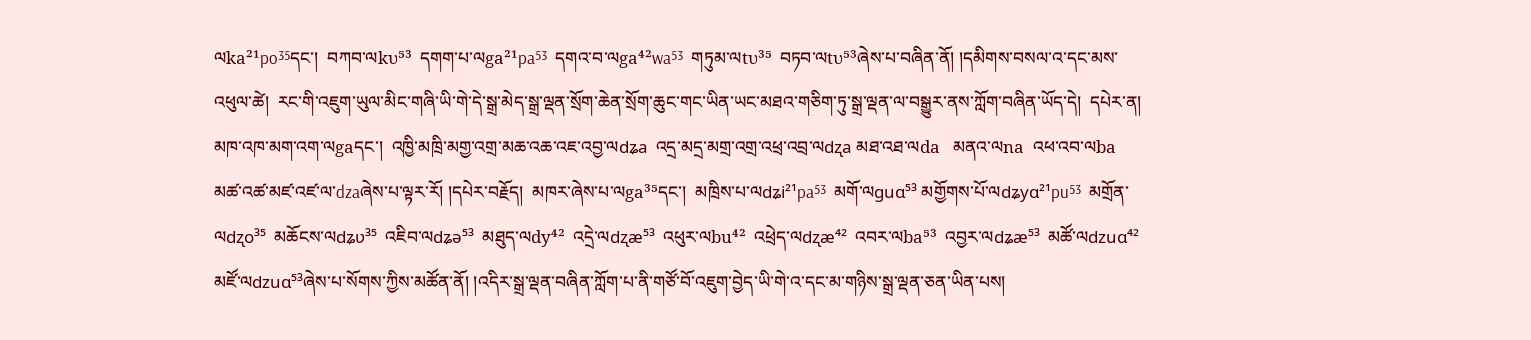ལka²¹po³⁵དང་།  བཀབ་ལkʋ⁵³  དགག་པ་ལga²¹pa⁵³  དགའ་བ་ལga⁴²wa⁵³  གཏུམ་ལtʋ³⁵  བཏབ་ལtʋ⁵³ཞེས་པ་བཞིན་ནོ། །དམིགས་བསལ་འ་དང་མས་འཕུལ་ཚེ།  རང་གི་འཇུག་ཡུལ་མིང་གཞི་ཡི་གེ་དེ་སྒྲ་མེད་སྒྲ་ལྡན་སྲོག་ཆེན་སྲོག་ཆུང་གང་ཡིན་ཡང་མཐའ་གཅིག་ཏུ་སྒྲ་ལྡན་ལ་བསྒྱུར་ནས་ཀློག་བཞིན་ཡོད་དེ།  དཔེར་ན།  མཁ་འཁ་མག་འག་ལgaདང་།  འཁྱི་མཁྲི་མགྱ་འགྲ་མཆ་འཆ་འཇ་འབྱ་ལdʑa  འདྲ་མདྲ་མགྲ་འགྲ་འཕྲ་འབྲ་ལdʐa མཐ་འཐ་ལda   མནའ་ལna  འཕ་འབ་ལba   མཚ་འཚ་མཛ་འཛ་ལ་dzaཞེས་པ་ལྟར་རོ། །དཔེར་བརྗོད།  མཁར་ཞེས་པ་ལga³⁵དང་།  མཁྲིས་པ་ལdʑi²¹pa⁵³  མགོ་ལguɑ⁵³ མགྱོགས་པོ་ལdʑyɑ²¹pu⁵³  མགྲོན་ལdʐo³⁵  མཆོངས་ལdʑʋ³⁵  འཇིབ་ལdʑə⁵³  མཐུད་ལdy⁴²  འདྲེ་ལdʐæ⁵³  འཕུར་ལbu⁴²  འཕྲེད་ལdʐæ⁴²  འབར་ལba⁵³  འབྱར་ལdʑæ⁵³  མཚོ་ལdzuɑ⁴²  མཛོ་ལdzuɑ⁵³ཞེས་པ་སོགས་ཀྱིས་མཚོན་ནོ། །འདིར་སྒྲ་ལྡན་བཞིན་ཀློག་པ་ནི་གཙོ་བོ་འཇུག་བྱེད་ཡི་གེ་འ་དང་མ་གཉིས་སྒྲ་ལྡན་ཅན་ཡིན་པས།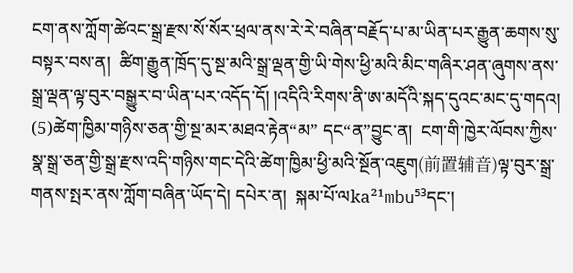ངག་ནས་ཀློག་ཚེའང་སྒྲ་རྫས་སོ་སོར་ཕྲལ་ནས་རེ་རེ་བཞིན་བརྗོད་པ་མ་ཡིན་པར་རྒྱུན་ཆགས་སུ་བསྟར་བས་ན།  ཚིག་རྒྱུན་ཁྲོད་དུ་སྔ་མའི་སྒྲ་ལྡན་གྱི་ཡི་གེས་ཕྱི་མའི་མིང་གཞིར་ཤན་ཞུགས་ནས་སྒྲ་ལྡན་ལྟ་བུར་བསྒྱུར་བ་ཡིན་པར་འདོད་དོ། །འདིའི་རིགས་ནི་ཨ་མདོའི་སྐད་དུའང་མང་དུ་གདའ།
(5)ཚེག་ཁྱིམ་གཉིས་ཅན་གྱི་སྔ་མར་མཐའ་རྟེན“མ” དང“ན”བྱུང་ན།  ངག་གི་ཁྱེར་ལོབས་ཀྱིས་སྣ་སྒྲ་ཅན་གྱི་སྒྲ་རྫས་འདི་གཉིས་གང་དེའི་ཚེག་ཁྱིམ་ཕྱི་མའི་སྔོན་འཇུག(前置辅音)ལྟ་བུར་སྒྲ་གནས་སྤར་ནས་ཀློག་བཞིན་ཡོད་དེ། དཔེར་ན།  སྐམ་པོ་ལka²¹mbu⁵³དང་།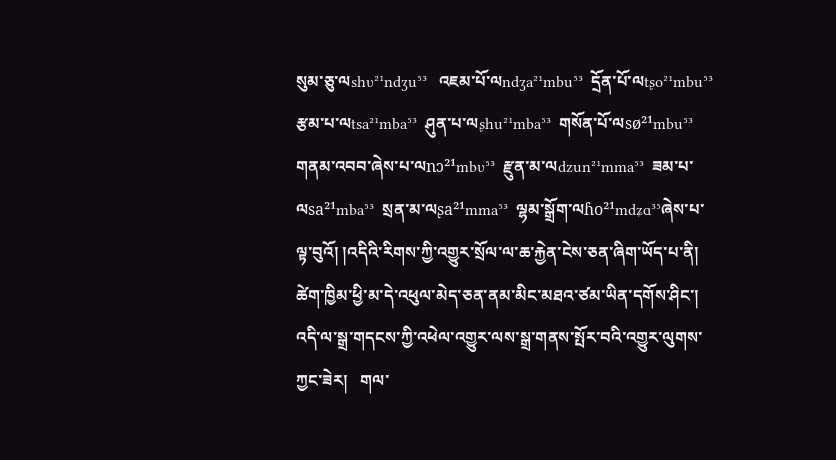སུམ་ཅུ་ལshʋ²¹ndʒu⁵³   འཇམ་པོ་ལndʒa²¹mbu⁵³  དྲོན་པོ་ལtʂo²¹mbu⁵³  རྩམ་པ་ལtsa²¹mba⁵³  ཤུན་པ་ལʂhu²¹mba⁵³  གསོན་པོ་ལsø²¹mbu⁵³  གནམ་འབབ་ཞེས་པ་ལnɔ²¹mbʋ⁵³  རྫུན་མ་ལdzun²¹mma⁵³  ཟམ་པ་ལsa²¹mba⁵³  སྲན་མ་ལʂa²¹mma⁵³  ལྷམ་སྒྲོག་ལɦo²¹mdʑɑ³⁵ཞེས་པ་ལྟ་བུའོ། །འདིའི་རིགས་ཀྱི་འགྱུར་སྲོལ་ལ་ཆ་རྐྱེན་ངེས་ཅན་ཞིག་ཡོད་པ་ནི།  ཚེག་ཁྱིམ་ཕྱི་མ་དེ་འཕུལ་མེད་ཅན་ནམ་མིང་མཐའ་ཙམ་ཡིན་དགོས་ཤིང་།  འདི་ལ་སྒྲ་གདངས་ཀྱི་འཕེལ་འགྱུར་ལས་སྒྲ་གནས་སྤོར་བའི་འགྱུར་ལུགས་ཀྱང་ཟེར།   གལ་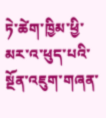ཏེ་ཚེག་ཁྱིམ་ཕྱི་མར་འ་ཕུད་པའི་སྔོན་འཇུག་གཞན་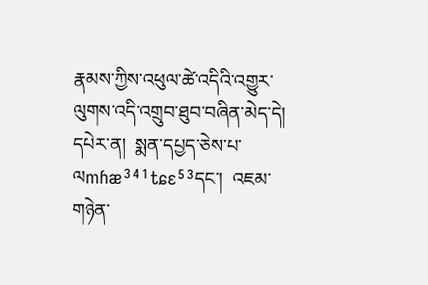རྣམས་ཀྱིས་འཕུལ་ཚེ་འདིའི་འགྱུར་ལུགས་འདི་འགྲུབ་ཐུབ་བཞིན་མེད་དེ།  དཔེར་ན།  སྨན་དཔྱད་ཅེས་པ་ལmɦæ³⁴¹tɕɛ⁵³དང་།  འཇམ་གཉེན་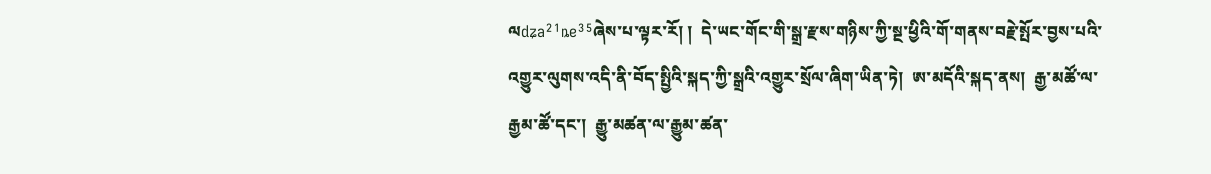ལdʑa²¹ȵe³⁵ཞེས་པ་ལྟར་རོ། །  དེ་ཡང་གོང་གི་སྒྲ་རྫས་གཉིས་ཀྱི་སྔ་ཕྱིའི་གོ་གནས་བརྗེ་སྤོར་བྱས་པའི་འགྱུར་ལུགས་འདི་ནི་བོད་སྤྱིའི་སྐད་ཀྱི་སྒྲའི་འགྱུར་སྲོལ་ཞིག་ཡིན་ཏེ།  ཨ་མདོའི་སྐད་ནས།  རྒྱ་མཚོ་ལ་རྒྱམ་ཚོ་དང་།  རྒྱུ་མཚན་ལ་རྒྱུམ་ཚན་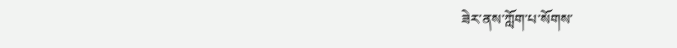ཟེར་ནས་ཀློག་པ་སོགས་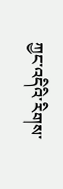ཀྱང་འདིའི་རིགས་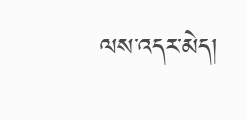ལས་འདར་མེད།